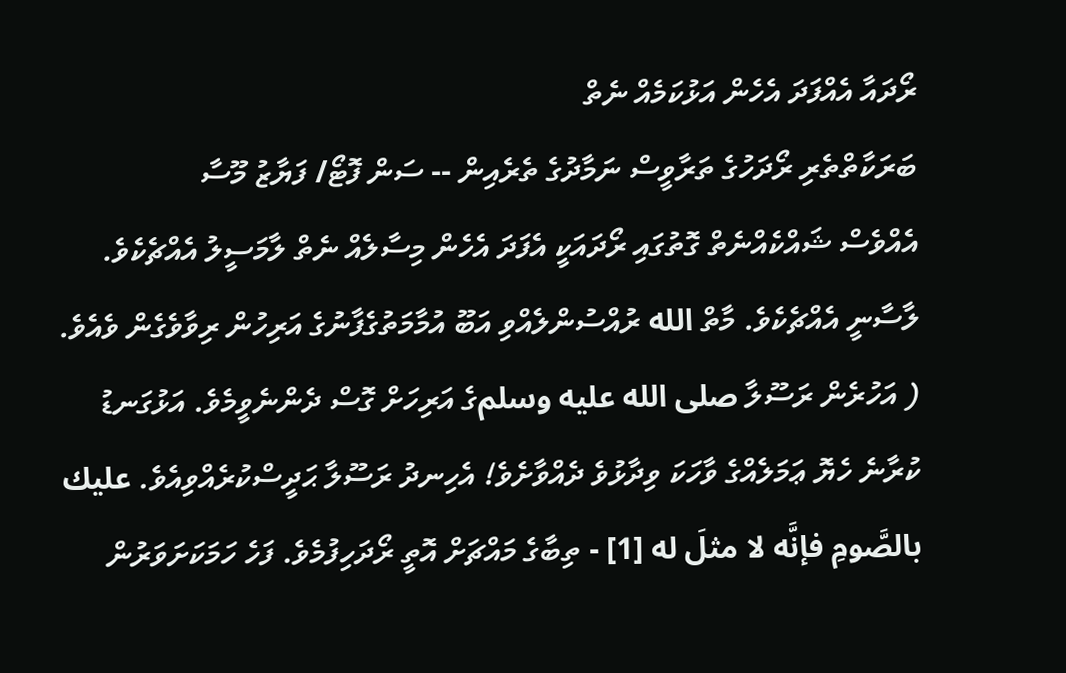ރޯދައާ އެއްފަދަ އެހެން އަޅުކަމެއް ނެތް
ބަރަކާތްތެރި ރޯދަހުގެ ތަރާވީސް ނަމާދުގެ ތެރެއިން -- ސަން ފޮޓޯ/ ފަޔާޒު މޫސާ
އެއްވެސް ޝައްކެއްނެތް ގޮތުގައި ރޯދައަކީ އެފަދަ އެހެން މިސާލެއް ނެތް ލާމަސީލު އެއްޗެކެވެ. ލާސާނީ އެއްޗެކެވެ. މާތް الله ރުއްސުންލެއްވި އަބޫ އުމާމަތުގެފާނުގެ އަރިހުން ރިވާވެގެން ވެއެވެ. ( އަހުރެން ރަސޫލާ صلى الله عليه وسلمގެ އަރިހަށް ގޮސް ދެންނެވީމެވެ. އަޅުގަނޑު ކުރާނެ ހެޔޮ ޢަމަލެއްގެ ވާހަކަ ވިދާޅުވެ ދެއްވާށެވެ! އެހިނދު ރަސޫލާ ޙަދީސްކުރެއްވިއެވެ. عليك بالصَّومِ فإنَّه لا مثلَ له [1] - ތިބާގެ މައްޗަށް އޮތީ ރޯދަހިފުމެވެ. ފަހެ ހަމަކަށަވަރުން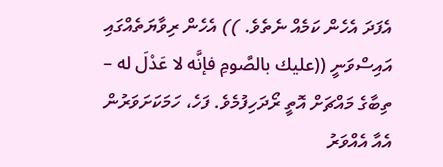އެފަދަ އެހެން ކަމެއް ނެތެވެ. )) އެހެން ރިވާޔަތެއްގައި އައިސްވަނީ ((عليك بالصَّومِ فإنَّه لا عَدْلَ له – ތިބާގެ މައްޗަށް އޮތީ ރޯދަހިފުމެވެ. ފަހެ، ހަމަކަށަވަރުން އެއާ އެއްވަރު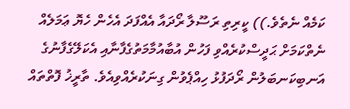ކަމެއް ނެތެވެ.)) ކީރިތި ރަސޫލާ ރޯދައާ އެއްފަދަ އެހެން ހެޔޮ ޢަމަލެއް ނެތްކަމަށް ޙަދީސްކުރެއްވި ފަހުން އުބާއުމާމަތުގެފާނާއި އެކަލޭގެފާނުގެ އަނބިކަނބަލުން ރޯދަފުޅު ހިއްޕެވުން ގިނަކުރެއްވިއެވެ. ތާރީޚު ފޮތްތައް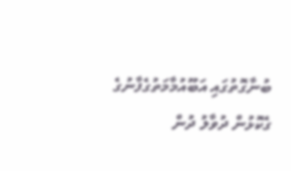ބުނާގޮތުގައި އަބޫއުމާމަތުގެފާނުގެ ގެކޮޅުން ދުވާލު ދުން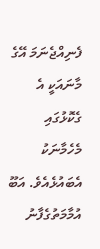ފެނިއްޖެނަމަ އޭގެ މާނައަކީ އެ ގެކޮޅުގައި މެހެމާނަކު އެބައުޅެއެވެ. އަބޫ އުމާމަތުގެފާނު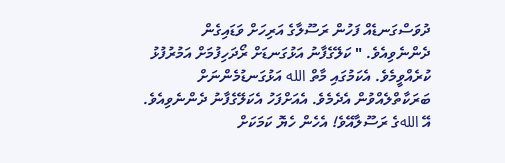ދުވަސްގަނޑެއް ފަހުން ރަސޫލާގެ އަރިހަށް ވަޑައިގެން ދެންނެވިއެވެ. " ކަލޭގެފާނު އަޅުގަނޑަށް ރޯދަހިފުމަށް އަމުރުފުޅު ކުރެއްވީމެވެ. އެކަމުގައި މާތް الله އަޅުގަނޑުމެންނަށް ބަރަކާތްލެއްވުން އެދެމެވެ. އެއަށްފަހު އެކަލޭގެފާނު ދެންނެވިއެވެ. އޭ اللهގެ ރަސޫލާއޭވެ! އެހެން ހެޔޮ ކަމަކަށް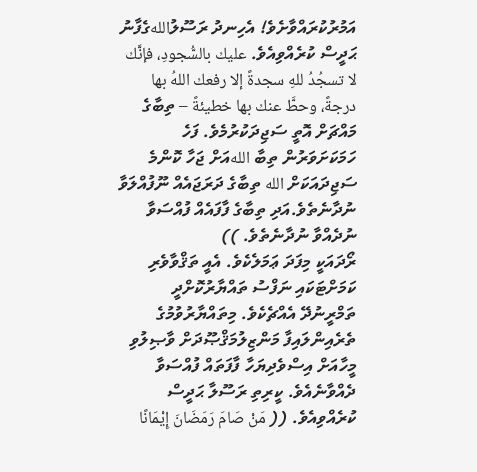އަމުރުކުރައްވާށެވެ! އެހިނދު ރަސޫލުاللهގެފާނު ޙަދީސް ކުރެއްވިއެވެ. عليك بالسُّجودِ، فإنَّك لا تسجُدُ للهِ سجدةً إلا رفعك اللهُ بها درجةً، وحطَّ عنك بها خطيئةً – ތިބާގެ މައްޗަށް އޮތީ ސަޖިދަކުރުމެވެ. ފަހެ ހަމަކަށަވަރުން ތިބާ اللهއަށް ޖަހާ ކޮންމެ ސަޖިދައަކަށް الله ތިބާގެ ދަރަޖައެއް ނޫފުއްލަވާ ނުދާނެތެވެ.އަދި ތިބާގެ ފާފައެއް ފުއްސަވާ ނުދެއްވާ ނުދާނެތެވެ. ))
ރޯދައަކީ މިފަދަ ޢަމަލެކެވެ. އެއީ ތަޤްވާވެރި ކަމަށްޓަކައި ނަފްސު ތައްޔާރުކޮށްދީ ތަމްރީނުދޭ އެއްޗެކެވެ. މިތައްޔާރުވުމުގެ ތެރެއިންލައިފާ މަންޒިލުމަޤްޞޫދަށް ވާޞިލުވި މީހާއަށް އިސްވެދިޔަހާ ފާފަތައް ފުއްސަވާ ދެއްވާނެއެވެ. ކީރިތި ރަސޫލާ ޙަދީސް ކުރެއްވިއެވެ. (( مَنْ صَامَ رَمَضَانَ إِيْمَانًا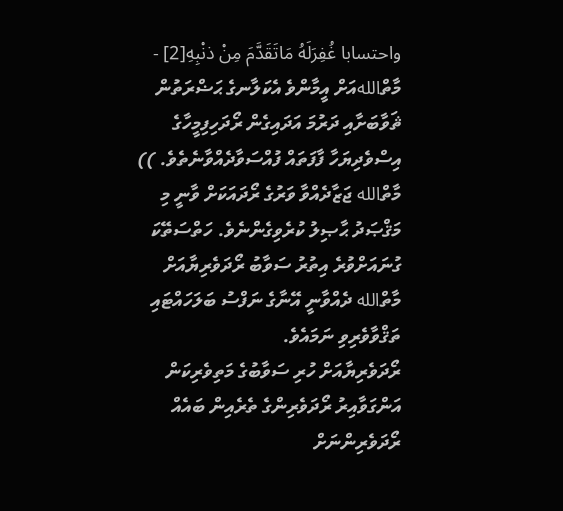واحتسابا غُفِرَلَهُ مَاتَقَدَّمَ مِنْ ذنْبِهِ[2] - މާތްاللهއަށް އީމާންވެ އެކަލާނގެ ޙަޟްރަތުން ޘަވާބަށާއި ދަރުމަ އަދައިގެން ރޯދަހިފިމީހާގެ އިސްވެދިޔަހާ ފާފަތައް ފުއްސަވާދެއްވާނެތެވެ. ))
މާތްالله ޖަޒާދެއްވާ ވަރުގެ ރޯދައަކަށް ވާނީ މި މަޤްޞަދު ޙާޞިލު ކުރެވިގެންނެވެ. ހަތްސަތޭކަ ގުނައަށްވުރެ އިތުރު ސަވާބު ރޯދަވެރިޔާއަށް މާތްالله ދެއްވާނީ އޭނާގެ ނަފްސު ބަލަހައްޓައި ތަޤްވާވެރިވި ނަމައެވެ.
ރޯދަވެރިޔާއަށް ހުރި ސަވާބުގެ މަތިވެރިކަން އަންގަވާއިރު ރޯދަވެރިންގެ ތެރެއިން ބައެއް ރޯދަވެރިންނަށް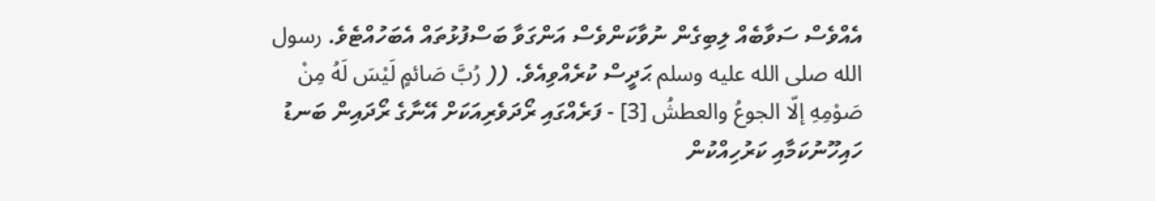އެއްވެސް ސަވާބެއް ލިބިގެން ނުވާކަންވެސް އަންގަވާ ބަސްފުޅުތައް އެބަހުއްޓެވެ. رسول الله صلى الله عليه وسلم ޙަދީސް ކުރެއްވިއެވެ. (( رُبَّ صَائمٍ لَيْسَ لَهُ مِنْ صَوْمِهِ إلّا الجوعُ والعطشُ [3] - ފަރެއްގައި ރޯދަވެރިއަކަށް އޭނާގެ ރޯދައިން ބަނޑު ހައިހޫނުކަމާއި ކަރުހިއްކުން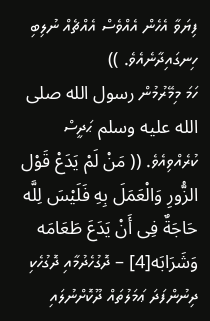ފިޔަވާ އެހެން އެއްވެސް އެއްޗެއް ނުލިބި ހިނގައިދާނެއެވެ. ))
ހަމަ މިމޭރުމުން رسول الله صلى الله عليه وسلم ޙަދީސް ކުރެއްވިއެވެ. (( مَنْ لَمْ يَدَعْ قَوْل الزُّورِ وَالْعَمَلَ بِهِ فَلَيْسَ لِلَّه حَاجَةٌ فِى أَنْ يَدَعَ طَعَامَه وَشَرَابَه[4] – ދޮގުހެދުމާއި ދޮގުހެކި ދިނުންފަދަ ޢަމަލުތައް ދޫކޮށްނުލައި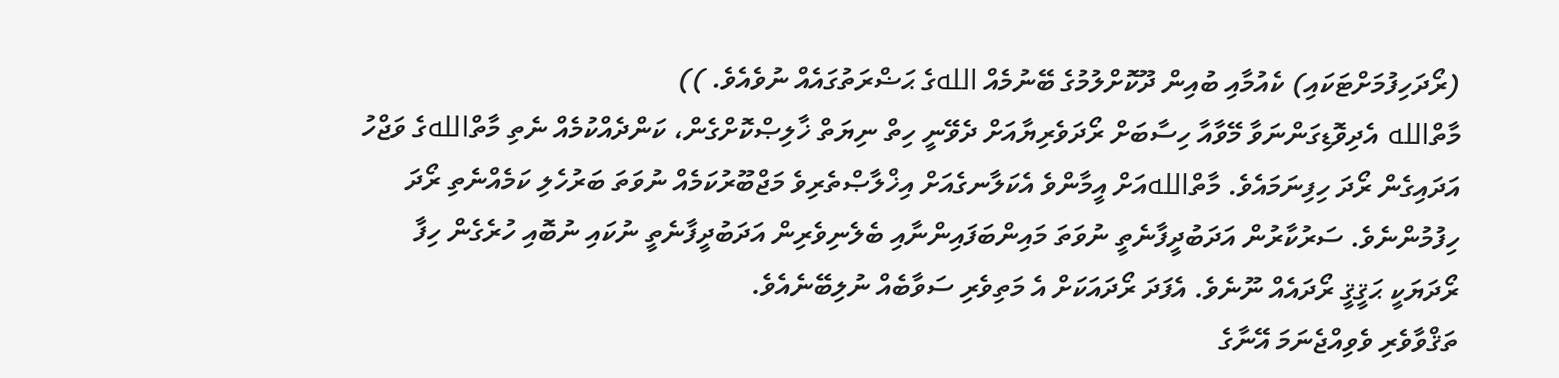(ރޯދަހިފުމަށްޓަކައި) ކެއުމާއި ބުއިން ދޫކޮށްލުމުގެ ބޭނުމެއް اللهގެ ޙަޟްރަތުގައެއް ނުވެއެވެ. ))
މާތްالله އެދިވޮޑިގަންނަވާ މޭވާއާ ހިސާބަށް ރޯދަވެރިޔާއަށް ދެވޭނީ ހިތް ނިޔަތް ޚާލިޞްކޮށްގެން، ކަންދެއްކުމެއް ނެތި މާތްاللهގެ ވަޖްހު އަދައިގެން ރޯދަ ހިފިނަމައެވެ. މާތްاللهއަށް އީމާންވެ އެކަލާނގެއަށް އިޚްލާޞްތެރިވެ މަޖްބޫރުކަމެއް ނުވަތަ ބަރުހެލި ކަމެއްނެތި ރޯދަ ހިފުމުންނެވެ. ސަރުކާރުން އަދަބުދީފާނެތީ ނުވަތަ މައިންބަފައިންނާއި ބެލެނިވެރިން އަދަބުދީފާނެތީ ނުކައި ނުބޮއި ހުރެގެން ހިފާ ރޯދަޔަކީ ޙަޤީޤީ ރޯދައެއް ނޫނެވެ. އެފަދަ ރޯދައަކަށް އެ މަތިވެރި ސަވާބެއް ނުލިބޭނެއެވެ.
ތަޤްވާވެރި ވެވިއްޖެނަމަ އޭނާގެ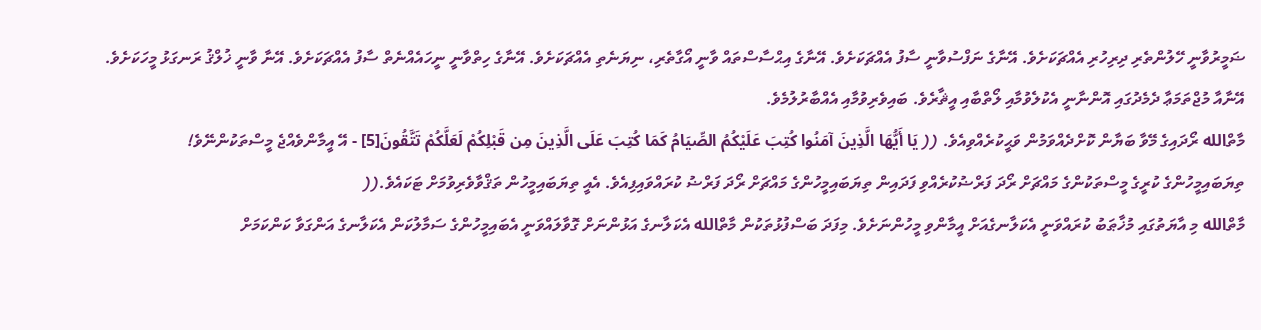ޟަމީރުވާނީ ހޭލުންތެރި ދިރިހުރި އެއްޗަކަށެވެ. އޭނާގެ ނަފްސުވާނީ ސާފު އެއްޗަކަށެވެ. އޭނާގެ އިޙްސާސްތައް ވާނީ އޯގާތެރި، ނިޔަނެތި އެއްޗަކަށެވެ. އޭނާގެ ހިތްވާނީ ނީހައެއްނެތް ސާފު އެއްޗަކަށެވެ. އޭނާ ވާނީ ޚުލްޤު ރަނގަޅު މީހަކަށެވެ. އޭނާއާ މުޖްތަމަޢާ ދެމެދުގައި އޮންނާނީ އެކުލެވުމާއި ލޯތްބާއި އީޘާރެވެ. ބައިވެރިވުމާއި އެއްބާރުލުމެވެ.
މާތްالله ރޯދައިގެ މޭވާ ބަޔާން ކޮށްދެއްވަމުން ވަޙީކުރެއްވިއެވެ. (( يَا أَيُّهَا الَّذِينَ آمَنُوا كُتِبَ عَلَيْكُمُ الصِّيَامُ كَمَا كُتِبَ عَلَى الَّذِينَ مِن قَبْلِكُمْ لَعَلَّكُمْ تَتَّقُونَ[5] - އޭ އީމާންވެއްޖެ މީސްތަކުންނޭވެ! ތިޔަބައިމީހުންގެ ކުރީގެ މީސްތަކުންގެ މައްޗަށް ރޯދަ ފަރްޟުކުރެއްވި ފަދައިން ތިޔަބައިމީހުންގެ މައްޗަށް ރޯދަ ފަރްޟު ކުރައްވައިފިއެވެ. އެއީ ތިޔަބައިމީހުން ތަޤްވާވެރިވުމަށް ޓަކައެވެ.((
މާތްالله މި އާޔަތުގައި މުޚާޠަބު ކުރައްވަނީ އެކަލާނގެއަށް އީމާންވި މީހުންނަށެވެ. މިފަދަ ބަސްފުޅުތަކުން މާތްالله އެކަލާނގެ އަޅުންނަށް ގޮވާލައްވަނީ އެބައިމީހުންގެ ސަމާލުކަން އެކަލާނގެ އަންގަވާ ކަންކަމަށް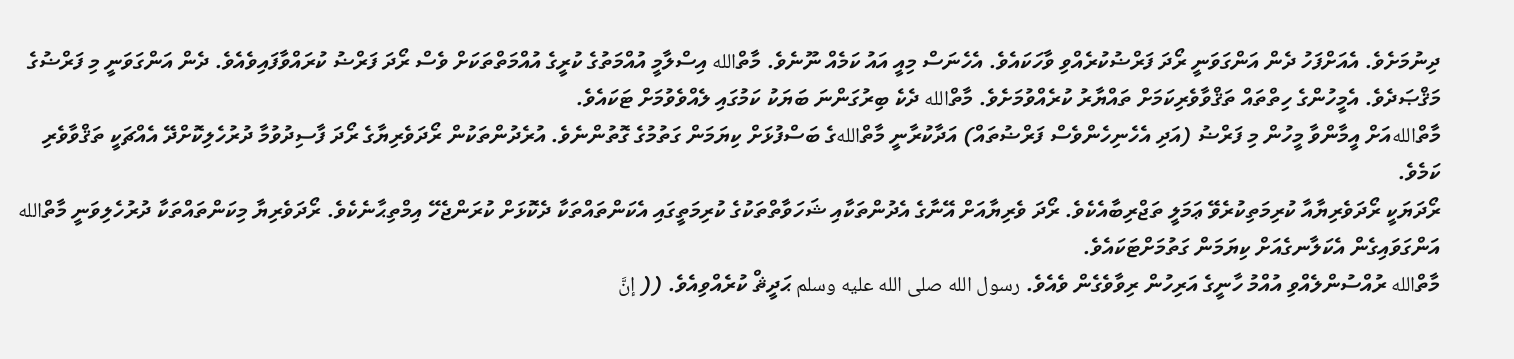ދިނުމަށެވެ. އެއަށްފަހު ދެން އަންގަވަނީ ރޯދަ ފަރްޟުކުރެއްވި ވާހަކައެވެ. އެހެނަސް މިއީ އައު ކަމެއް ނޫނެވެ. މާތްالله އިސްލާމީ އުއްމަތުގެ ކުރީގެ އުއްމަތްތަކަށް ވެސް ރޯދަ ފަރްޟު ކުރައްވާފައިވެއެވެ. ދެން އަންގަވަނީ މި ފަރްޟުގެ މަޤްޞަދެވެ. އެމީހުންގެ ހިތްތައް ތަޤްވާވެރިކަމަށް ތައްޔާރު ކުރެއްވުމަށެވެ. މާތްالله ދެކެ ބިރުގަންނަ ބަޔަކު ކަމުގައި ލެއްވެވުމަށް ޓަކައެވެ.
މާތްاللهއަށް އީމާންވާ މީހުން މި ފަރްޟު (އަދި އެހެނިހެންވެސް ފަރްޟުތައް) އަދާކުރާނީ މާތްاللهގެ ބަސްފުޅަށް ކިޔަމަން ގަތުމުގެ ގޮތުންނެވެ. އުރެދުންތަކުން ރޯދަވެރިޔާގެ ރޯދަ ފާސިދުވުމާ ދުރުހެލިކޮށްދޭ އެއްޗަކީ ތަޤްވާވެރި ކަމެވެ.
ރޯދަޔަކީ ރޯދަވެރިޔާއާ ކުރިމަތިކުރެވޭ ޢަމަލީ ތަޖްރިބާއެކެވެ. ރޯދަ ވެރިޔާއަށް އޭނާގެ އެދުންތަކާއި ޝަހަވާތްތަކުގެ ކުރިމަތީގައި އެކަންތައްތަކާ ދެކޮޅަށް ކުރަންޖެހޭ އިމްތިޙާނެކެވެ. ރޯދަވެރިޔާ މިކަންތައްތަކާ ދުރުހެލިވަނީ މާތްالله އަންގަވައިގެން އެކަލާނގެއަށް ކިޔަމަން ގަތުމަށްޓަކައެވެ.
މާތްالله ރުއްސުންލެއްވި އުއްމު ހާނީގެ އަރިހުން ރިވާވެގެން ވެއެވެ. رسول الله صلى الله عليه وسلم ޙަދީޘް ކުރެއްވިއެވެ. (( إنَّ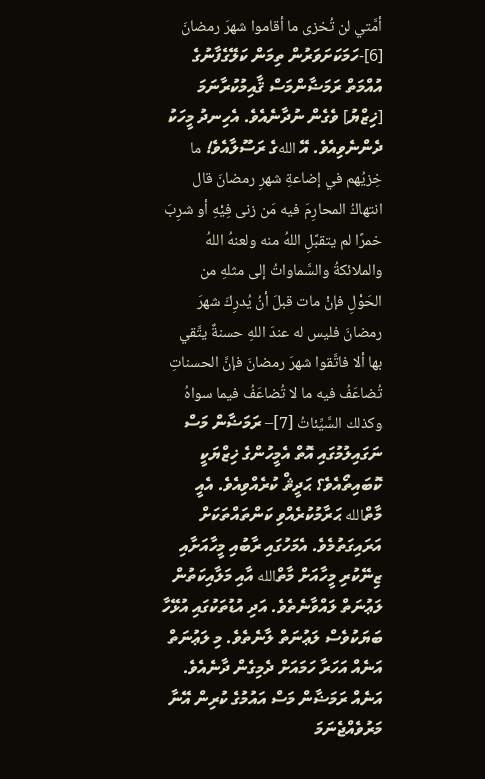أمَّتي لن تُخزى ما أقاموا شهرَ رمضانَ [6]-ހަމަކަށަވަރުން ތިމަން ކަލޭގެފާނުގެ އުއްމަތް ރަމަޟާންމަސް ޤާއިމުކުރާނަމަ [ޚިޒްޔު] ވެގެން ނުދާނެއެވެ. އެހިނދު މީހަކު ދެންނެވިއެވެ. އޭ اللهގެ ރަސޫލާއެވެ! ما خِزيُهم في إضاعةِ شهرِ رمضانَ قال انتهاكُ المحارِمَ فيه مَن زنى فِيْهِ أو شرِبَ خمرًا لم يتقبَّلِ اللهُ منه ولعنهُ اللهُ والملائكةُ والسَّماواتُ إلى مثلهِ من الحَوْلِ فإنْ مات قبلَ أنُ يُدرِكَ شهرَ رمضانَ فليس له عندَ اللهِ حسنةٌ يتَّقي بها ألا فاتَّقوا شهرَ رمضانَ فإنَّ الحسناتِ تُضاعَفُ فيه ما لا تُضاعَفُ فيما سواهُ وكذلك السَّيِّئاتُ [7]– ރަމަޟާން މަސް ނަގައިލުމުގައި އޮތް އެމީހުންގެ ޚިޒްޔަކީ ކޮބައިތޯއެވެ؟ ޙަދީޘް ކުރެއްވިއެވެ. އެއީ މާތްالله ޙަރާމުކުރެއްވި ކަންތައްތަކަށް އަރައިގަތުމެވެ. އެމަހުގައި ރާބުއި މީހާއަށާއި ޒިނޭކުރި މީހާއަށް މާތްالله އާއި މަލާއިކަތުން ލަޢުނަތް ލައްވާނެތެވެ. އަދި އުޑުތަކުގައި އުޅޭހާ ބަޔަކުވެސް ލަޢުނަތް ލާނެތެވެ. މި ލަޢުނަތް އަނެއް އަހަރާ ހަމައަށް ދެމިގެން ދާނެއެވެ. އަނެއް ރަމަޟާން މަސް އައުމުގެ ކުރިން އޭނާ މަރުވެއްޖެނަމަ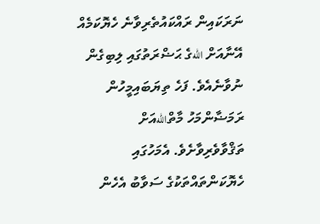ނަރަކައިން ރައްކައުތެރިވާނެ ހެޔޮކަމެއް އޭނާއަށް اللهގެ ޙަޟްރަތުގައި ލިބިގެން ނުވާނެއެވެ. ފަހެ ތިޔަބައިމީހުން ރަމަޟާންމަހު މާތްاللهއަށް ތަޤްވާވެރިވާށެވެ. އެމަހުގައި ހެޔޮކަންތައްތަކުގެ ސަވާބު އެހެން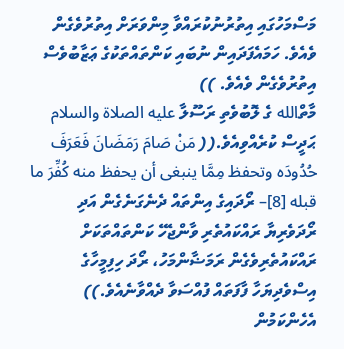މަސްމަހުގައި އިތުރުނުކުރައްވާ މިންވަރަށް އިތުރުވެގެން ވެއެވެ. ހަމައެފަދައިން ނުބައި ކަންތައްތަކުގެ ޢަޒާބުވެސް އިތުރުވެގެން ވެއެވެ. ))
މާތްالله ގެ ލޮބުވެތި ރަސޫލާ عليه الصلاة والسلام ޙަދީސް ކުރެއްވިއެވެ.(( مَنْ صَامَ رَمَضَانَ فَعَرَفَ حُدُودَه وتحفظ مِمَّا ينبغى أن يحفظ منه كُفِّرَ ما قبله [8]– ރޯދައިގެ އިންތައް ދެނެގަނެގެން އަދި ރޯދަވެރިޔާ ރައްކައުތެރި ވާންޖެހޭ ކަންތައްތަކަށް ރައްކައުތެރިވެގެން ރަމަޟާންމަހު، ރޯދަ ހިފިމީހާގެ އިސްވެދިޔަހާ ފާފަތައް ފުއްސަވާ ދެއްވާނެއެވެ.))
އެހެންކަމުން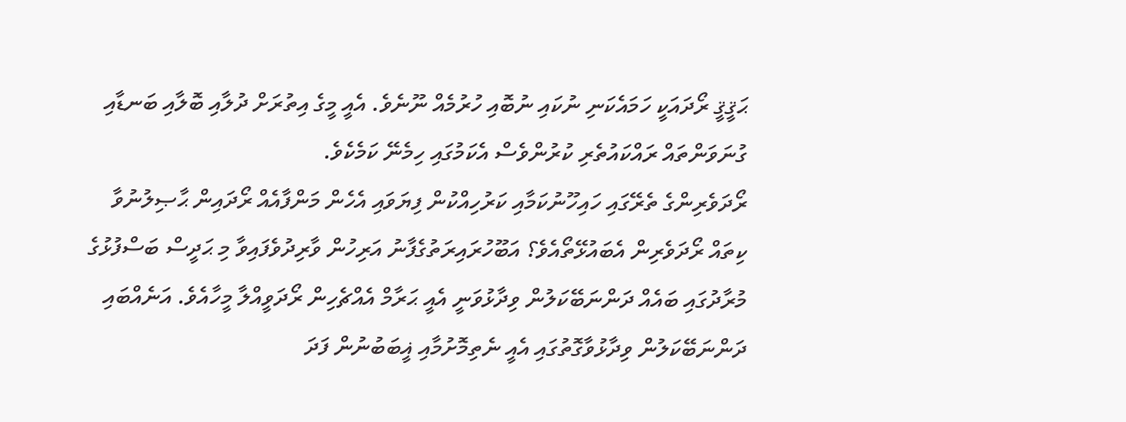ޙަޤީޤީ ރޯދައަކީ ހަމައެކަނި ނުކައި ނުބޮއި ހުރުމެއް ނޫނެވެ. އެއީ މީގެ އިތުރަށް ދުލާއި ބޮލާއި ބަނޑާއި ގުނަވަންތައް ރައްކައުތެރި ކުރުންވެސް އެކަމުގައި ހިމެނޭ ކަމެކެވެ.
ރޯދަވެރިންގެ ތެރޭގައި ހައިހޫނުކަމާއި ކަރުހިއްކުން ފިޔަވައި އެހެން މަންފާއެއް ރޯދައިން ޙާޞިލުނުވާ ކިތައް ރޯދަވެރިން އެބައުޅޭތޯއެވެ؟ އަބޫހުރައިރަތުގެފާނު އަރިހުން ވާރިދުވެފައިވާ މި ޙަދީސް ބަސްފުޅުގެ މުރާދުގައި ބައެއް ދަންނަބޭކަލުން ވިދާޅުވަނީ އެއީ ޙަރާމް އެއްޗެހިން ރޯދަވީއްލާ މީހާއެވެ. އަނެއްބައި ދަންނަބޭކަލުން ވިދާޅުވާގޮތުގައި އެއީ ނެތިމޮށުމާއި ޣީބަބުނުން ފަދަ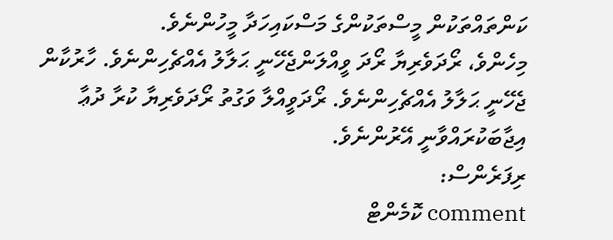ކަންތައްތަކުން މީސްތަކުންގެ މަސްކައިހަދާ މީހުންނެވެ.
މިހެންވެ، ރޯދަވެރިޔާ ރޯދަ ވީއްލަންޖެހޭނީ ޙަލާލު އެއްޗެހިންނެވެ. ހާރުކާން ޖެހޭނީ ޙަލާލު އެއްޗެހިންނެވެ. ރޯދަވީއްލާ ވަގުތު ރޯދަވެރިޔާ ކުރާ ދުޢާ އިޖާބަކުރައްވާނީ އޭރުންނެވެ.
ރިފަރެންސް:
comment ކޮމެންޓް